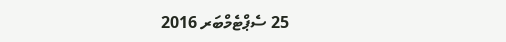25 ސެޕްޓެމްބަރ 2016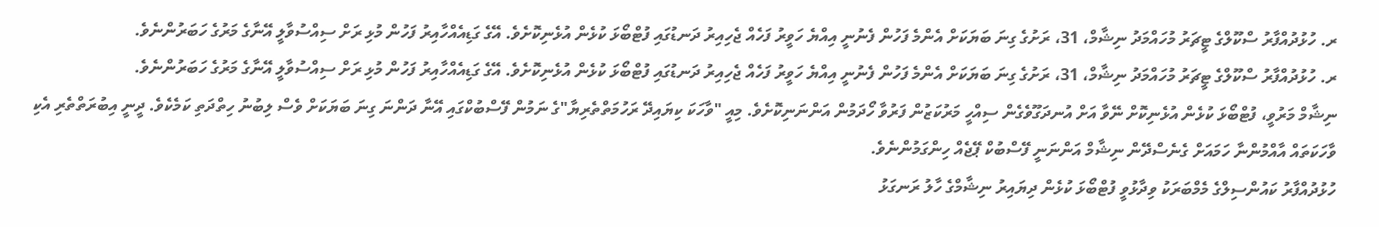ރ. ހުޅުދުއްފާރު ސްކޫލްގެ ޓީޗަރު މުހައްމަދު ނިޝާމް، 31، ރަށުގެ ގިނަ ބަޔަކަށް އެންމެ ފަހުން ފެނުނީ އިއްޔެ ހަވީރު ފަހެއް ޖެހިއިރު ދަނޑުގައި ފުޓްބޯޅަ ކުޅެން އުޅެނިކޮށެވެ. އޭގެ ގަޑިއެއްހާއިރު ފަހުން މުޅި ރަށް ސިއްސުވާލީ އޭނާގެ މަރުގެ ހަބަރުންނެވެ.
ރ. ހުޅުދުއްފާރު ސްކޫލްގެ ޓީޗަރު މުހައްމަދު ނިޝާމް، 31، ރަށުގެ ގިނަ ބަޔަކަށް އެންމެ ފަހުން ފެނުނީ އިއްޔެ ހަވީރު ފަހެއް ޖެހިއިރު ދަނޑުގައި ފުޓްބޯޅަ ކުޅެން އުޅެނިކޮށެވެ. އޭގެ ގަޑިއެއްހާއިރު ފަހުން މުޅި ރަށް ސިއްސުވާލީ އޭނާގެ މަރުގެ ހަބަރުންނެވެ.
ނިޝާމް މަރުވީ، ފުޓްބޯޅަ ކުޅެން އުޅެނިކޮށް ނޭވާ އަށް އުނދަގޫވެގެން ސިއްހީ މަރުކަޒުން ފަރުވާ ހޯދަމުން އަންނަނިކޮށެވެ. މިއީ "ވާހަކަ ކިޔައިދޭ ރަހުމަތްތެރިޔާ"ގެ ނަމުން ފޭސްބުކްގައި އޭނާ ދަންނަ ގިނަ ބަޔަކަށް ވެސް ލިބުނު ހިތްދަތި ކަމެކެވެ. ދީނީ އިބުރަތްތެރި އެކި ވާހަކަތައް އާއްމުންނާ ހަމައަށް ގެނެސްދޭން ނިޝާމް އަންނަނީ ފޭސްބުކް ޕޭޖެއް ހިންގަމުންނެވެ.
ހުޅުދުއްފާރު ކައުންސިލްގެ މެމްބަރަކު ވިދާޅުވީ ފުޓްބޯޅަ ކުޅެން ދިޔައިރު ނިޝާމްގެ ހާލު ރަނގަޅު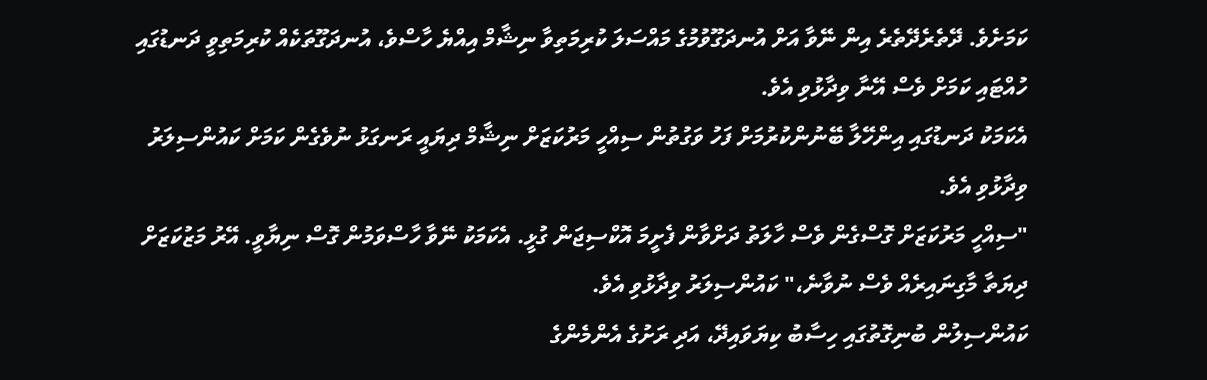ކަމަށެވެ. ދޭތެރެދޭތެރެ އިން ނޭވާ އަށް އުނދަގޫވުމުގެ މައްސަލަ ކުރިމަތިވާ ނިޝާމް އިއްޔެ ހާސްވެ، އުނދަގޫތަކެއް ކުރިމަތިވީ ދަނޑުގައި ހުއްޓައި ކަމަށް ވެސް އޭނާ ވިދާޅުވި އެވެ.
އެކަމަކު ދަނޑުގައި އިންހޭލާ ބޭނުންކުރުމަށް ފަހު ވަގުތުން ސިއްހީ މަރުކަޒަށް ނިޝާމް ދިޔައީ ރަނގަޅު ނުވެގެން ކަމަށް ކައުންސިލަރު ވިދާޅުވި އެވެ.
"ސިއްހީ މަރުކަޒަށް ގޮސްގެން ވެސް ހާލަތު ދަށްވާން ފެށީމަ އޮކްސިޖަން ގުޅީ. އެކަމަކު ނޭވާ ހާސްވަމުން ގޮސް ނިޔާވީ. އޭރު މަޒުކަޒަށް ދިޔަތާ މާގިނައިރެއް ވެސް ނުވާނެ،" ކައުންސިލަރު ވިދާޅުވި އެވެ.
ކައުންސިލުން ބުނިގޮތުގައި ހިސާބު ކިޔަވައިދޭ، އަދި ރަށުގެ އެންމެންގެ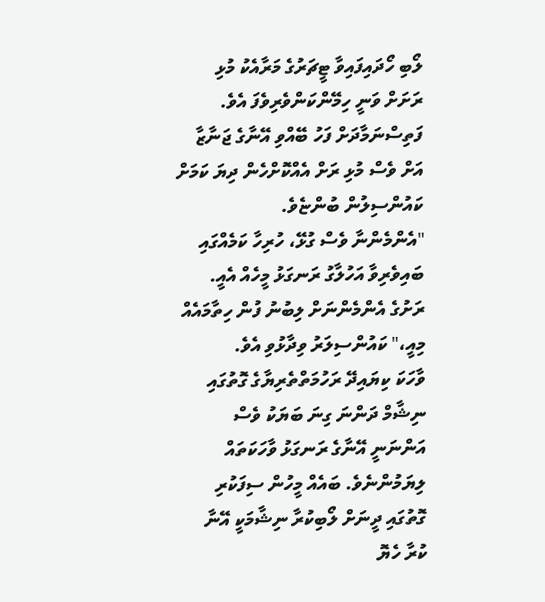ލޯބި ހޯދައިފައިވާ ޓީޗަރުގެ މަރާއެކު މުޅި ރަށަށް ވަނީ ހިމޭންކަންވެރިވެފަ އެވެ. ފަތިސްނަމާދަށް ފަހު ބޭއްވި އޭނާގެ ޖަނާޒާ އަށް ވެސް މުޅި ރަށް އެއްކޮށްހެން ދިޔަ ކަމަށް ކައުންސިލުން ބުންޏެވެ.
"އެންމެންނާ ވެސް ގުޅޭ، ހުރިހާ ކަމެއްގައި ބައިވެރިވާ އަހުލާގު ރަނގަޅު މީހެއް އެއީ. ރަށުގެ އެންމެންނަށް ލިބުނު ފުން ހިތާމައެއް މިއީ،" ކައުންސިލަރު ވިދާޅުވި އެވެ.
ވާހަކަ ކިޔައިދޭ ރަހުމަތްތެރިޔާގެ ގޮތުގައި ނިޝާމް ދަންނަ ގިނަ ބަޔަކު ވެސް އަންނަނީ އޭނާގެ ރަނގަޅު ވާހަކަތައް ލިޔަމުންނެވެ. ބައެއް މީހުން ސިފަކުރި ގޮތުގައި ދީނަށް ލޯބިކުރާ ނިޝާމަކީ އޭނާ ކުރާ ހެޔޮ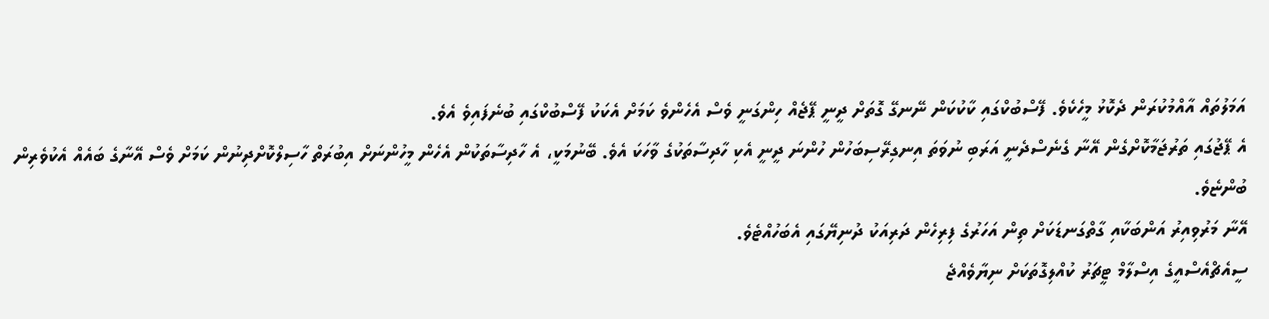އަމަލުތައް އާއްމުކުރަން ދެކޮޅު މީހެކެވެ. ފޭސްބުކްގައި ކާކުކަން ނޭނގޭ ގޮތަށް ދީނީ ޕޭޖެއް ހިންގަނީ ވެސް އެހެންވެ ކަމަށް އެކަކު ފޭސްބުކްގައި ބުނެފައިވެ އެވެ.
އެ ޕޭޖުގައި ތަރުޖަމާކޮށްގެން އޭނާ ގެނެސްދެނީ އަރަބި ނުވަތަ އިނގިރޭސިބަހުން ހުންނަ ދީނީ އެކި ހާދިސާތަކުގެ ވާހަކަ އެވެ. ބޭނުމަކީ، އެ ހާދިސާތަކުން އެހެން މީހުންނަށް އިބުރަތް ހާސިލްކޮށްދިނުން ކަމަށް ވެސް އޭނާގެ ބައެއް އެކުވެރިން ބުންޏެވެ.
އޭނާ މަރުވިއިރު އަންބަކާއި ގާތްގަނޑަކަށް ތިން އަހަރުގެ ފިރިހެން ދަރިއަކު ދުނިޔޭގައި އެބަހުއްޓެވެ.
ސީއެޗްއެސްއީގެ އިސްލާމް ޓީޗަރު ކުއްލިގޮތަކަށް ނިޔާވެއްޖެ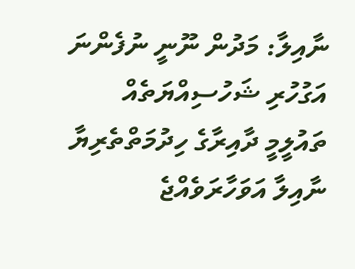ނާއިލާ: މަދުން ނޫނީ ނުފެންނަ އަގުހުރި ޝަހުސިއްޔަތެއް
ތައުލީމީ ދާއިރާގެ ހިދުމަތްތެރިޔާ ނާއިލާ އަވަހާރަވެއްޖެ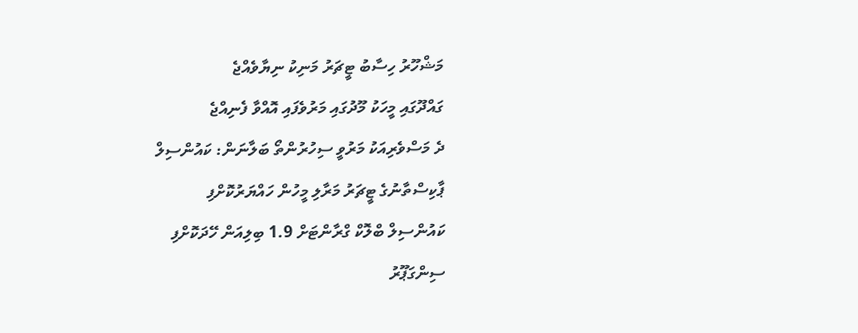މަޝްހޫރު ހިސާބު ޓީޗަރު މަނިކު ނިޔާވެއްޖެ
ގައްދޫގައި މީހަކު މޫދުގައި މަރުވެފައި އޮއްވާ ފެނިއްޖެ
ދެ މަސްވެރިއަކު މަރުވީ ސިހުރުންތޯ ބަލާނަން: ކައުންސިލް
ޕާކިސްތާނުގެ ޓީޗަރު މަރާލި މީހުން ހައްޔަރުކޮށްފި
ކައުންސިލް ބްލޮކް ގްރާންޓަށް 1.9 ބިލިއަން ހޭދަކޮށްފި
ސިންގަޕޫރު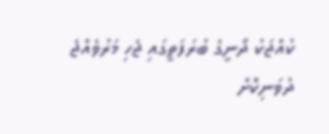ކުއްޖަކު ދޯނީގެ ބުރަފަތީގައި ޖެހި މަރުވެއްޖެ
ދުވަނިކޮށް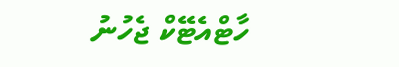ހާޓްއެޓޭކް ޖެހުނު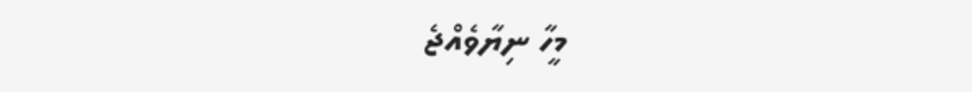މީހާ ނިޔާވެއްޖެ